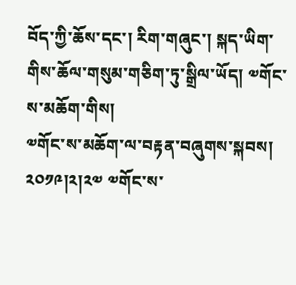བོད་ཀྱི་ཆོས་དང་། རིག་གཞུང་། སྐད་ཡིག་གིས་ཆོལ་གསུམ་གཅིག་ཏུ་སྒྲིལ་ཡོད། ༧གོང་ས་མཆོག་གིས།
༧གོང་ས་མཆོག་ལ་བརྟན་བཞུགས་སྐབས། ༢༠༡༩།༢།༢༧ ༧གོང་ས་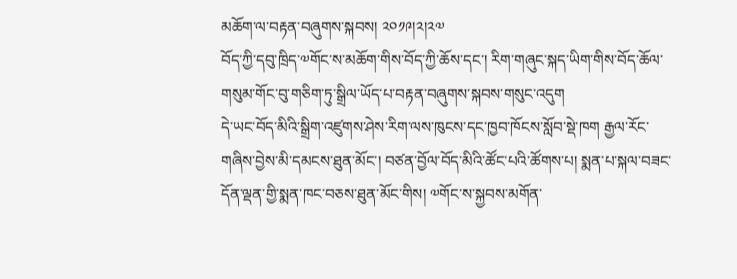མཆོག་ལ་བརྟན་བཞུགས་སྐབས། ༢༠༡༩།༢།༢༧
བོད་ཀྱི་དབུ་ཁྲིད་༧གོང་ས་མཆོག་གིས་བོད་ཀྱི་ཆོས་དང་། རིག་གཞུང་སྐད་ཡིག་གིས་བོད་ཆོལ་གསུམ་གོང་བུ་གཅིག་ཏུ་སྒྲིལ་ཡོད་པ་བརྟན་བཞུགས་སྐབས་གསུང་འདུག
དེ་ཡང་བོད་མིའི་སྒྲིག་འཛུགས་ཤེས་རིག་ལས་ཁུངས་དང་ཁྱབ་ཁོངས་སློབ་སྡེ་ཁག རྒྱལ་རོང་གཞིས་བྱེས་མི་དམངས་ཐུན་མོང་། བཙན་བྱོལ་བོད་མིའི་ཚོང་པའི་ཚོགས་པ། སྨན་པ་སྐལ་བཟང་དོན་ལྡན་གྱི་སྨན་ཁང་བཅས་ཐུན་མོང་གིས། ༧གོང་ས་སྐྱབས་མགོན་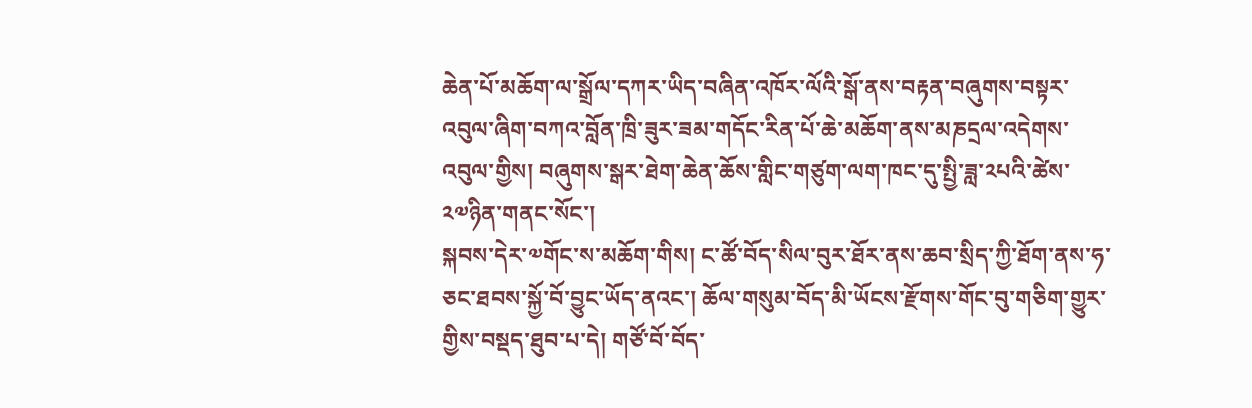ཆེན་པོ་མཆོག་ལ་སྒྲོལ་དཀར་ཡིད་བཞིན་འཁོར་ལོའི་སྒོ་ནས་བརྟན་བཞུགས་བསྟར་འབུལ་ཞིག་བཀའ་བློན་ཁྲི་ཟུར་ཟམ་གདོང་རིན་པོ་ཆེ་མཆོག་ནས་མཎདྲལ་འདེགས་འབུལ་གྱིས། བཞུགས་སྒར་ཐེག་ཆེན་ཆོས་གླིང་གཙུག་ལག་ཁང་དུ་སྤྱི་ཟླ་༢པའི་ཚེས་༢༧ཉིན་གནང་སོང་།
སྐབས་དེར་༧གོང་ས་མཆོག་གིས། ང་ཚོ་བོད་སིལ་བུར་ཐོར་ནས་ཆབ་སྲིད་ཀྱི་ཐོག་ནས་ཧ་ཅང་ཐབས་སྐྱོ་བོ་བྱུང་ཡོད་ནའང་། ཆོལ་གསུམ་བོད་མི་ཡོངས་རྫོགས་གོང་བུ་གཅིག་གྱུར་གྱིས་བསྡད་ཐུབ་པ་དེ། གཙོ་བོ་བོད་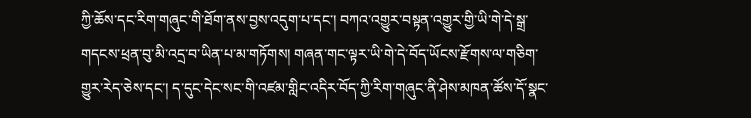ཀྱི་ཆོས་དང་རིག་གཞུང་གི་ཐོག་ནས་བྱས་འདུག་པ་དང་། བཀའ་འགྱུར་བསྟན་འགྱུར་གྱི་ཡི་གེ་དེ་སྒྲ་གདངས་ཕྲན་བུ་མི་འདྲ་བ་ཡིན་པ་མ་གཏོགས། གཞན་གང་ལྟར་ཡི་གེ་དེ་བོད་ཡོངས་རྫོགས་ལ་གཅིག་གྱུར་རེད་ཅེས་དང་། ད་དུང་དེང་སང་གི་འཛམ་གླིང་འདིར་བོད་ཀྱི་རིག་གཞུང་ནི་ཤེས་མཁན་ཚོས་དོ་སྣང་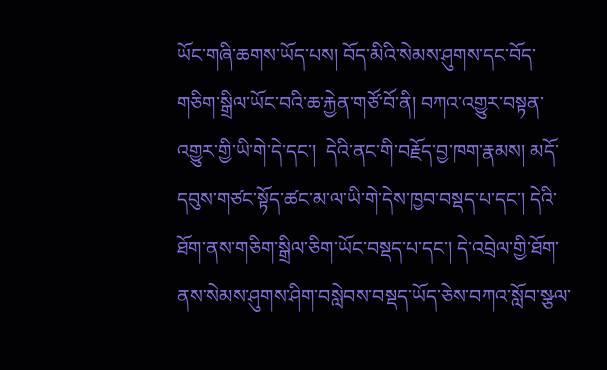ཡོང་གཞི་ཆགས་ཡོད་པས། བོད་མིའི་སེམས་ཤུགས་དང་བོད་གཅིག་སྒྲིལ་ཡོང་བའི་ཆ་རྐྱེན་གཙོ་བོ་ནི། བཀའ་འགྱུར་བསྟན་འགྱུར་གྱི་ཡི་གེ་དེ་དང་།  དེའི་ནང་གི་བརྗོད་བྱ་ཁག་རྣམས། མདོ་དབུས་གཙང་སྟོད་ཚང་མ་ལ་ཡི་གེ་དེས་ཁྱབ་བསྡད་པ་དང་། དེའི་ཐོག་ནས་གཅིག་སྒྲིལ་ཅིག་ཡོང་བསྡད་པ་དང་། དེ་འབྲེལ་གྱི་ཐོག་ནས་སེམས་ཤུགས་ཤིག་བསླེབས་བསྡད་ཡོད་ཅེས་བཀའ་སློབ་སྩལ་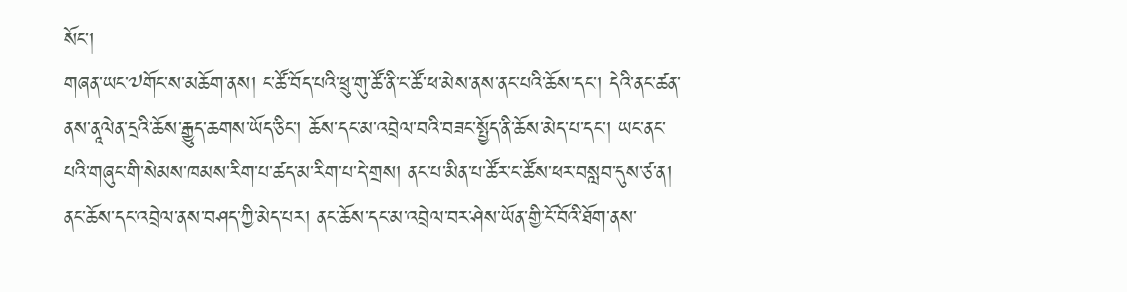སོང་།
གཞན་ཡང་༧གོང་ས་མཆོག་ནས། ང་ཚོ་བོད་པའི་ཕྲུ་གུ་ཚོ་ནི་ང་ཚོ་ཕ་མེས་ནས་ནང་པའི་ཆོས་དང་། དེའི་ནང་ཚན་ནས་ནཱལེན་དྲའི་ཆོས་རྒྱུད་ཆགས་ཡོད་ཅིང་། ཆོས་དང་མ་འབྲེལ་བའི་བཟང་སྤྱོད་ནི་ཆོས་མེད་པ་དང་། ཡང་ནང་པའི་གཞུང་གི་སེམས་ཁམས་རིག་པ་ཚད་མ་རིག་པ་དེ་གྲས། ནང་པ་མིན་པ་ཚོར་ང་ཚོས་ཕར་བསླབ་དུས་ཙ་ན། ནང་ཆོས་དང་འབྲེལ་ནས་བཤད་ཀྱི་མེད་པར། ནང་ཆོས་དང་མ་འབྲེལ་བར་ཤེས་ཡོན་གྱི་ངོ་བོའི་ཐོག་ནས་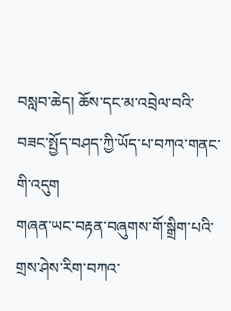བསླབ་ཆེད། ཆོས་དང་མ་འབྲེལ་བའི་བཟང་སྤྱོད་བཤད་ཀྱི་ཡོད་པ་བཀའ་གནང་གི་འདུག
གཞན་ཡང་བརྟན་བཞུགས་གོ་སྒྲིག་པའི་གྲས་ཤེས་རིག་བཀའ་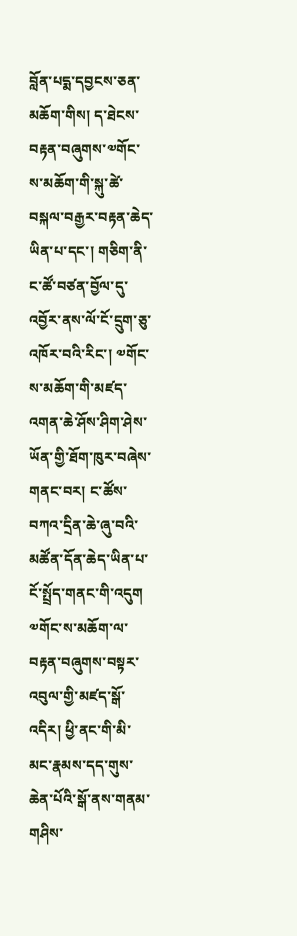བློན་པདྨ་དབྱངས་ཅན་མཆོག་གིས། ད་ཐེངས་བརྟན་བཞུགས་༧གོང་ས་མཆོག་གི་སྐུ་ཚེ་བསྐལ་བརྒྱར་བརྟན་ཆེད་ཡིན་པ་དང་། གཅིག་ནི་ང་ཚོ་བཙན་བྱོལ་དུ་འབྱོར་ནས་ལོ་ངོ་དྲུག་ཅུ་འཁོར་བའི་རིང་། ༧གོང་ས་མཆོག་གི་མཛད་འགན་ཆེ་ཤོས་ཤིག་ཤེས་ཡོན་གྱི་ཐོག་ཁུར་བཞེས་གནང་བར། ང་ཚོས་བཀའ་དྲིན་ཆེ་ཞུ་བའི་མཚོན་དོན་ཆེད་ཡིན་པ་ངོ་སྤྲོད་གནང་གི་འདུག ༧གོང་ས་མཆོག་ལ་བརྟན་བཞུགས་བསྟར་འབུལ་གྱི་མཛད་སྒོ་འདིར། ཕྱི་ནང་གི་མི་མང་རྣམས་དད་གུས་ཆེན་པོའི་སྒོ་ནས་གནམ་གཤིས་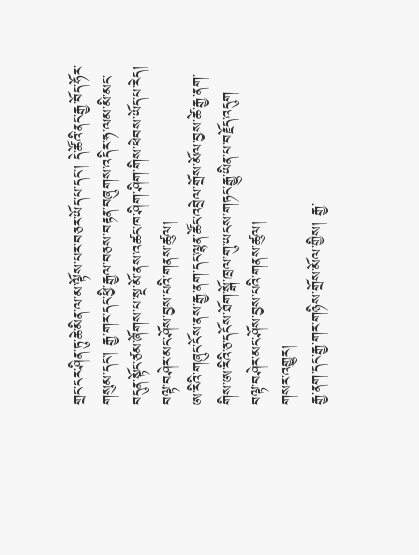གྲང་ངར་ཤིན་ཏུ་ཆེ་མིན་ལ་མ་ལྟོས་པར་བཅར་ཡོད་པ་དང་། དེ་ཚོའི་ནང་རྒྱ་བོད་ཧོར་གསུམ་དང་། རྒྱ་གར་དང་ཕྱི་རྒྱལ་བཅས་བརྟན་བཞུགས་འདིར་ཧ་ལམ་མི་མང་བདུན་སྟོང་ཙམ་ཞོགས་པ་སྔ་མོ་ནས་འཚང་ཁ་ཤིག་ཤིག་གིས་ཕེབས་ཡོད་པ་རེད།
བལྟ་བཤེར་མང་ཤོས་བྱས་པའི་གནས་ཚུལ།
ཨ་རིའི་གཞུང་ངོས་ནས་རྒྱ་ནག་དང་ལྷན་ཚོང་འབྲེལ་གྲོས་མོལ་བྱས་ཚེ་རྒྱ་ནག་གིས་ཨ་རིའི་ཅ་དངོས་ཐོག་སྒོ་ཁྲལ་གུ་ཡངས་གཏང་རྒྱུ་ཡིན་པ་བརྗོད་འདུག
བལྟ་བཤེར་མང་ཤོས་བྱས་པའི་གནས་ཚུལ།
གསར་འགྱུར།
རྒྱ་ནག་དང་རྒྱ་གར་གཉིས་གྲོས་མོལ་གྱིས། རྒྱ་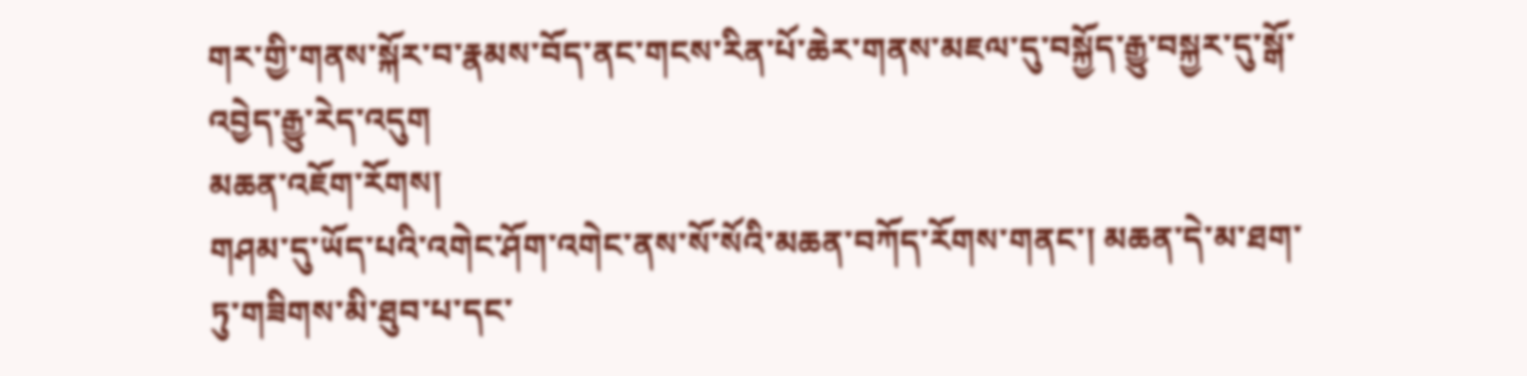གར་གྱི་གནས་སྐོར་བ་རྣམས་བོད་ནང་གངས་རིན་པོ་ཆེར་གནས་མཇལ་དུ་བསྐྱོད་རྒྱུ་བསྐྱར་དུ་སྒོ་འབྱེད་རྒྱུ་རེད་འདུག
མཆན་འཇོག་རོགས།
གཤམ་དུ་ཡོད་པའི་འགེང་ཤོག་འགེང་ནས་སོ་སོའི་མཆན་བཀོད་རོགས་གནང་། མཆན་དེ་མ་ཐག་ཏུ་གཟིགས་མི་ཐུབ་པ་དང་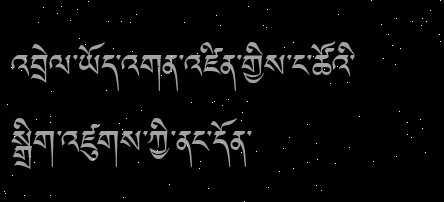འབྲེལ་ཡོད་འགན་འཛིན་གྱིས་ང་ཚོའི་སྒྲིག་འཛུགས་ཀྱི་ནང་དོན་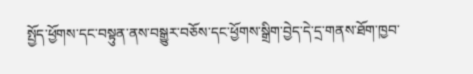སྤྱོད་ཕྱོགས་དང་བསྟུན་ནས་བསྒྱུར་བཅོས་དང་ཕྱོགས་སྒྲིག་བྱེད་དེ་དྲ་གནས་ཐོག་ཁྱབ་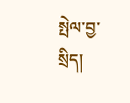སྤེལ་བྱ་སྲིད།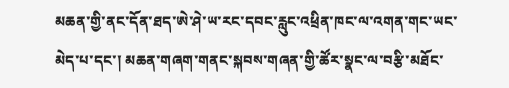མཆན་གྱི་ནང་དོན་ཐད་ཨེ་ཤེ་ཡ་རང་དབང་རླུང་འཕྲིན་ཁང་ལ་འགན་གང་ཡང་མེད་པ་དང་། མཆན་གཞག་གནང་སྐབས་གཞན་གྱི་ཚོར་སྣང་ལ་བརྩི་མཐོང་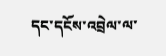དང་དངོས་འབྲེལ་ལ་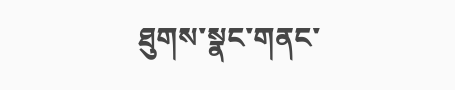ཐུགས་སྣང་གནང་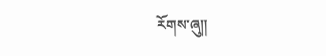རོགས་ཞུ༎